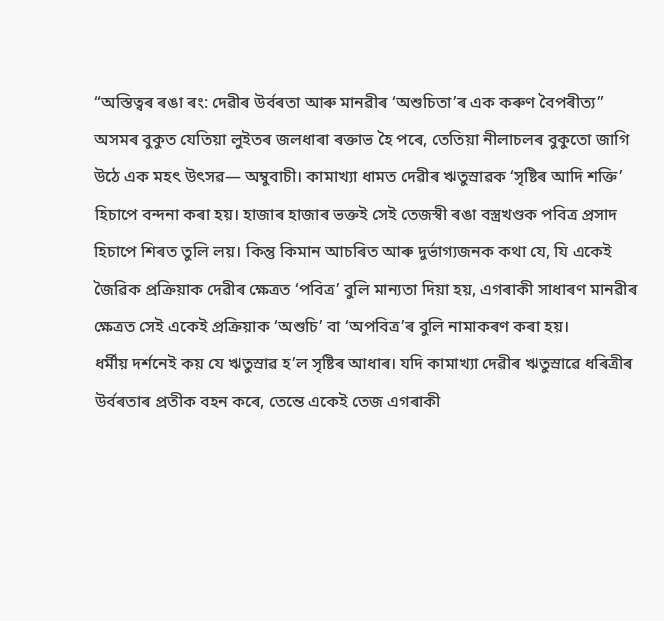“অস্তিত্বৰ ৰঙা ৰং: দেৱীৰ উৰ্বৰতা আৰু মানৱীৰ ‘অশুচিতা’ৰ এক কৰুণ বৈপৰীত্য”
অসমৰ বুকুত যেতিয়া লুইতৰ জলধাৰা ৰক্তাভ হৈ পৰে, তেতিয়া নীলাচলৰ বুকুতো জাগি উঠে এক মহৎ উৎসৱ— অম্বুবাচী। কামাখ্যা ধামত দেৱীৰ ঋতুস্ৰাৱক ‘সৃষ্টিৰ আদি শক্তি’ হিচাপে বন্দনা কৰা হয়। হাজাৰ হাজাৰ ভক্তই সেই তেজস্বী ৰঙা বস্ত্ৰখণ্ডক পবিত্ৰ প্ৰসাদ হিচাপে শিৰত তুলি লয়। কিন্তু কিমান আচৰিত আৰু দুৰ্ভাগ্যজনক কথা যে, যি একেই জৈৱিক প্ৰক্ৰিয়াক দেৱীৰ ক্ষেত্ৰত ‘পবিত্ৰ’ বুলি মান্যতা দিয়া হয়, এগৰাকী সাধাৰণ মানৱীৰ ক্ষেত্ৰত সেই একেই প্ৰক্ৰিয়াক ‘অশুচি’ বা ‘অপবিত্ৰ’ৰ বুলি নামাকৰণ কৰা হয়।
ধৰ্মীয় দৰ্শনেই কয় যে ঋতুস্ৰাৱ হ’ল সৃষ্টিৰ আধাৰ। যদি কামাখ্যা দেৱীৰ ঋতুস্ৰাৱে ধৰিত্ৰীৰ উৰ্বৰতাৰ প্ৰতীক বহন কৰে, তেন্তে একেই তেজ এগৰাকী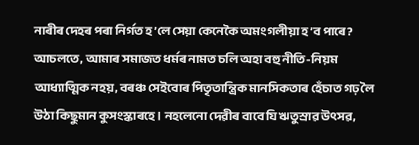নাৰীৰ দেহৰ পৰা নিৰ্গত হ’লে সেয়া কেনেকৈ অমংগলীয়া হ’ব পাৰে? আচলতে, আমাৰ সমাজত ধৰ্মৰ নামত চলি অহা বহু নীতি-নিয়ম আধ্যাত্মিক নহয়, বৰঞ্চ সেইবোৰ পিতৃতান্ত্ৰিক মানসিকতাৰ হেঁচাত গঢ় লৈ উঠা কিছুমান কুসংস্কাৰহে। নহলেনো দেৱীৰ বাবে যি ঋতুস্ৰাৱ উৎসৱ,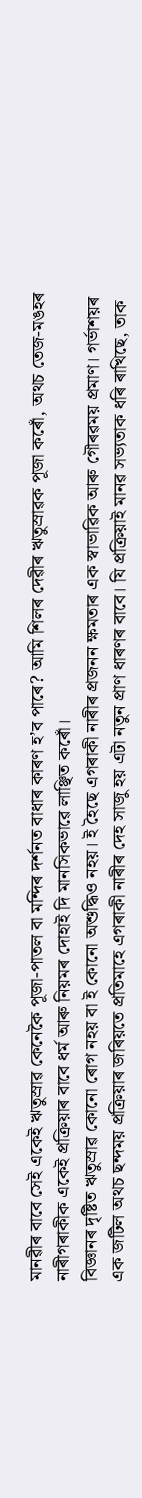মানৱীৰ বাবে সেই একেই ঋতুস্ৰাৱ কেনেকৈ পূজা-পাতল বা মন্দিৰ দৰ্শনত বাধাৰ কাৰণ হ’ব পাৰে? আমি শিলৰ দেৱীৰ ঋতুস্ৰাৱক পূজা কৰোঁ, অথচ তেজ-মঙহৰ নাৰীগৰাকীক একেই প্ৰক্ৰিয়াৰ বাবে ধৰ্ম আৰু নিয়মৰ দোহাই দি মানসিকভাৱে লাঞ্ছিত কৰোঁ।
বিজ্ঞানৰ দৃষ্টিত ঋতুস্ৰাৱ কোনো ৰোগ নহয় বা ই কোনো অশুদ্ধিও নহয়। ই হৈছে এগৰাকী নাৰীৰ প্ৰজনন ক্ষমতাৰ এক স্বাভাৱিক আৰু গৌৰৱময় প্ৰমাণ। গৰ্ভাশয়ৰ এক জটিল অথচ ছন্দময় প্ৰক্ৰিয়াৰ জৰিয়তে প্ৰতিমাহে এগৰাকী নাৰীৰ দেহ সাজু হয় এটা নতুন প্ৰাণ ধাৰণৰ বাবে। যি প্ৰক্ৰিয়াই মানৱ সভ্যতাক ধৰি ৰাখিছে, তাক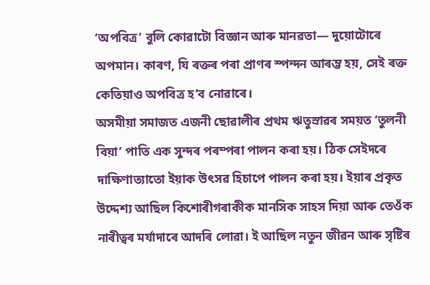‘অপবিত্ৰ’ বুলি কোৱাটো বিজ্ঞান আৰু মানৱতা— দুয়োটোৰে অপমান। কাৰণ, যি ৰক্তৰ পৰা প্ৰাণৰ স্পন্দন আৰম্ভ হয়, সেই ৰক্ত কেতিয়াও অপবিত্ৰ হ’ব নোৱাৰে।
অসমীয়া সমাজত এজনী ছোৱালীৰ প্ৰথম ঋতুস্ৰাৱৰ সময়ত ‘তুলনী বিয়া’ পাতি এক সুন্দৰ পৰম্পৰা পালন কৰা হয়। ঠিক সেইদৰে দাক্ষিণাত্যাতো ইয়াক উৎসৱ হিচাপে পালন কৰা হয়। ইয়াৰ প্ৰকৃত উদ্দেশ্য আছিল কিশোৰীগৰাকীক মানসিক সাহস দিয়া আৰু তেওঁক নাৰীত্বৰ মৰ্যাদাৰে আদৰি লোৱা। ই আছিল নতুন জীৱন আৰু সৃষ্টিৰ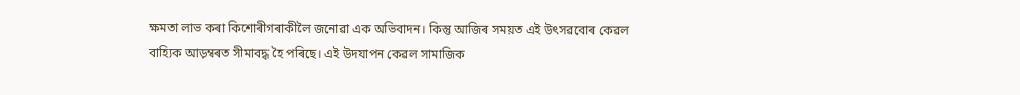ক্ষমতা লাভ কৰা কিশোৰীগৰাকীলৈ জনোৱা এক অভিবাদন। কিন্তু আজিৰ সময়ত এই উৎসৱবোৰ কেৱল বাহ্যিক আড়ম্বৰত সীমাবদ্ধ হৈ পৰিছে। এই উদযাপন কেৱল সামাজিক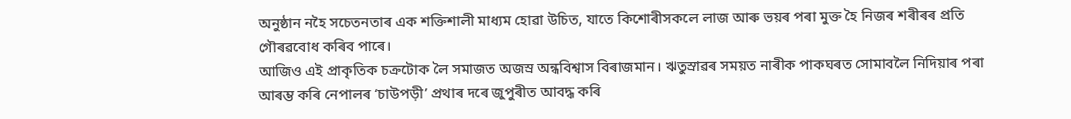অনুষ্ঠান নহৈ সচেতনতাৰ এক শক্তিশালী মাধ্যম হোৱা উচিত, যাতে কিশোৰীসকলে লাজ আৰু ভয়ৰ পৰা মুক্ত হৈ নিজৰ শৰীৰৰ প্ৰতি গৌৰৱবোধ কৰিব পাৰে।
আজিও এই প্ৰাকৃতিক চক্ৰটোক লৈ সমাজত অজস্ৰ অন্ধবিশ্বাস বিৰাজমান। ঋতুস্ৰাৱৰ সময়ত নাৰীক পাকঘৰত সোমাবলৈ নিদিয়াৰ পৰা আৰম্ভ কৰি নেপালৰ ‘চাউপড়ী’ প্ৰথাৰ দৰে জুপুৰীত আবদ্ধ কৰি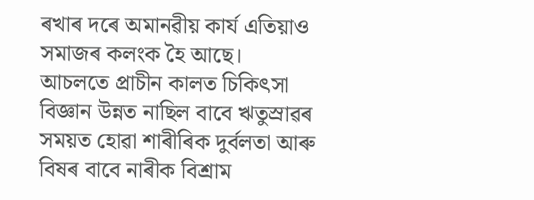ৰখাৰ দৰে অমানৱীয় কাৰ্য এতিয়াও সমাজৰ কলংক হৈ আছে। আচলতে প্ৰাচীন কালত চিকিৎসা বিজ্ঞান উন্নত নাছিল বাবে ঋতুস্ৰাৱৰ সময়ত হোৱা শাৰীৰিক দুৰ্বলতা আৰু বিষৰ বাবে নাৰীক বিশ্ৰাম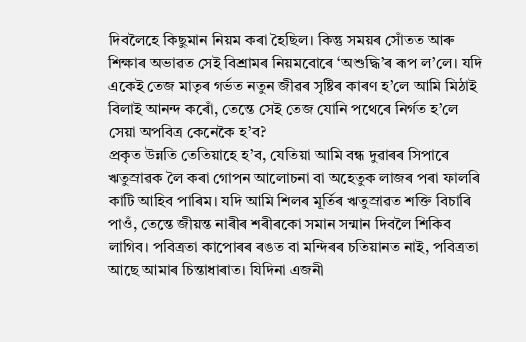দিবলৈহে কিছুমান নিয়ম কৰা হৈছিল। কিন্তু সময়ৰ সোঁতত আৰু শিক্ষাৰ অভাৱত সেই বিশ্ৰামৰ নিয়মবোৰে ‘অশুদ্ধি’ৰ ৰূপ ল’লে। যদি একেই তেজ মাতৃৰ গৰ্ভত নতুন জীৱৰ সৃষ্টিৰ কাৰণ হ’লে আমি মিঠাই বিলাই আনন্দ কৰোঁ, তেন্তে সেই তেজ যোনি পথেৰে নিৰ্গত হ’লে সেয়া অপবিত্ৰ কেনেকৈ হ’ব?
প্ৰকৃত উন্নতি তেতিয়াহে হ’ব, যেতিয়া আমি বন্ধ দুৱাৰৰ সিপাৰে ঋতুস্ৰাৱক লৈ কৰা গোপন আলোচনা বা অহেতুক লাজৰ পৰা ফালৰি কাটি আহিব পাৰিম। যদি আমি শিলৰ মূৰ্তিৰ ঋতুস্ৰাৱত শক্তি বিচাৰি পাওঁ, তেন্তে জীয়ন্ত নাৰীৰ শৰীৰকো সমান সন্মান দিবলৈ শিকিব লাগিব। পবিত্ৰতা কাপোৰৰ ৰঙত বা মন্দিৰৰ চতিয়ানত নাই, পবিত্ৰতা আছে আমাৰ চিন্তাধাৰাত। যিদিনা এজনী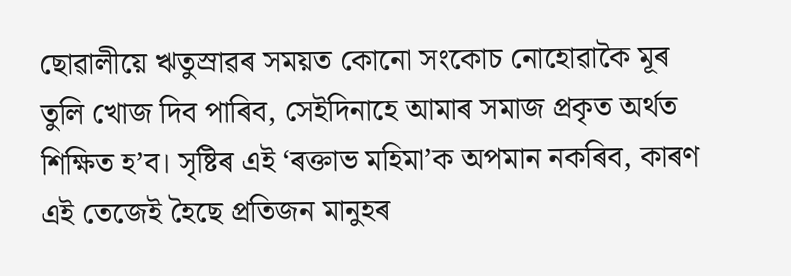ছোৱালীয়ে ঋতুস্ৰাৱৰ সময়ত কোনো সংকোচ নোহোৱাকৈ মূৰ তুলি খোজ দিব পাৰিব, সেইদিনাহে আমাৰ সমাজ প্ৰকৃত অৰ্থত শিক্ষিত হ’ব। সৃষ্টিৰ এই ‘ৰক্তাভ মহিমা’ক অপমান নকৰিব, কাৰণ এই তেজেই হৈছে প্ৰতিজন মানুহৰ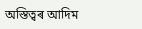অস্তিত্বৰ আদিম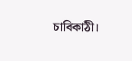চাবিকাঠী।